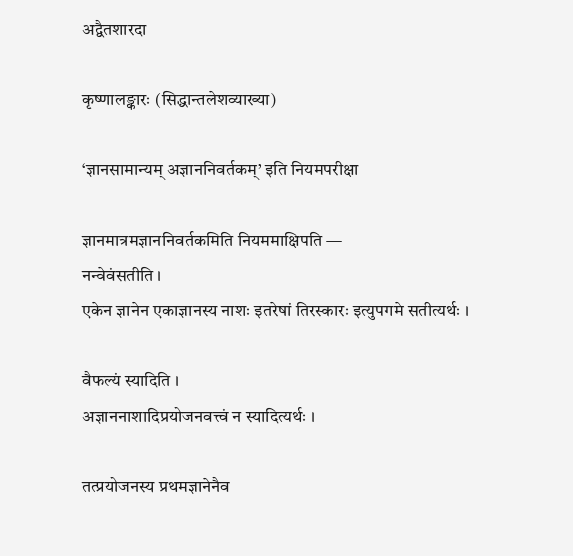अद्वैतशारदा

कृष्णालङ्कारः (सिद्धान्तलेशव्याख्या)

‘ज्ञानसामान्यम् अज्ञाननिवर्तकम्’ इति नियमपरीक्षा

ज्ञानमात्रमज्ञाननिवर्तकमिति नियममाक्षिपति —
नन्वेवंसतीति ।
एकेन ज्ञानेन एकाज्ञानस्य नाशः इतरेषां तिरस्कारः इत्युपगमे सतीत्यर्थः ।

वैफल्यं स्यादिति ।
अज्ञाननाशादिप्रयोजनवत्त्वं न स्यादित्यर्थः ।

तत्प्रयोजनस्य प्रथमज्ञानेनैव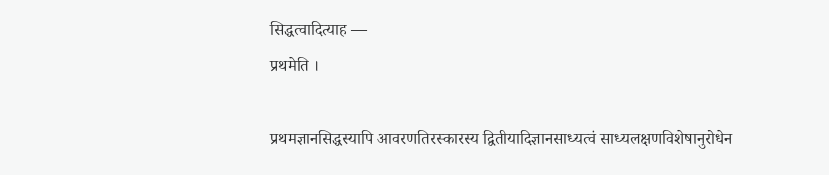सिद्धत्वादित्याह —
प्रथमेति ।

प्रथमज्ञानसिद्धस्यापि आवरणतिरस्कारस्य द्वितीयादिज्ञानसाध्यत्वं साध्यलक्षणविशेषानुरोधेन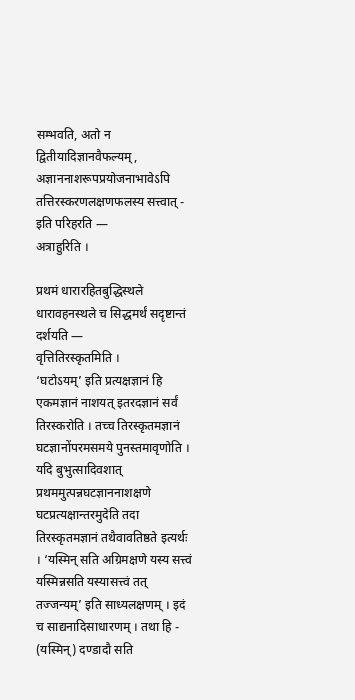सम्भवति, अतो न द्वितीयादिज्ञानवैफल्यम्, अज्ञाननाशरूपप्रयोजनाभावेऽपि तत्तिरस्करणलक्षणफलस्य सत्त्वात् - इति परिहरति —
अत्राहुरिति ।

प्रथमं धारारहितबुद्धिस्थले धारावहनस्थले च सिद्धमर्थं सदृष्टान्तं दर्शयति —
वृत्तितिरस्कृतमिति ।
‘घटोऽयम्’ इति प्रत्यक्षज्ञानं हि एकमज्ञानं नाशयत् इतरदज्ञानं सर्वं तिरस्करोति । तच्च तिरस्कृतमज्ञानं घटज्ञानोंपरमसमये पुनस्तमावृणोति । यदि बुभुत्सादिवशात् प्रथममुत्पन्नघटज्ञाननाशक्षणे घटप्रत्यक्षान्तरमुदेति तदा तिरस्कृतमज्ञानं तथैवावतिष्ठते इत्यर्थः । ‘यस्मिन् सति अग्रिमक्षणे यस्य सत्त्वं यस्मिन्नसति यस्यासत्त्वं तत् तज्जन्यम्’ इति साध्यलक्षणम् । इदं च साद्यनादिसाधारणम् । तथा हि - (यस्मिन्) दण्डादौ सति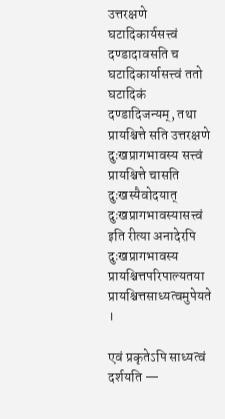उत्तरक्षणे घटादिकार्यसत्त्वं दण्डादावसति च घटादिकार्यासत्त्वं ततो घटादिकं दण्डादिजन्यम्, तथा प्रायश्चित्ते सति उत्तरक्षणे दुःखप्रागभावस्य सत्त्वं प्रायश्चित्ते चासति दुःखस्यैवोदयात् दुःखप्रागभावस्यासत्त्वं इति रीत्या अनादेरपि दुःखप्रागभावस्य प्रायश्चित्तपरिपाल्यतया प्रायश्चित्तसाध्यत्वमुपेयते ।

एवं प्रकृतेऽपि साध्यत्वं दर्शयति —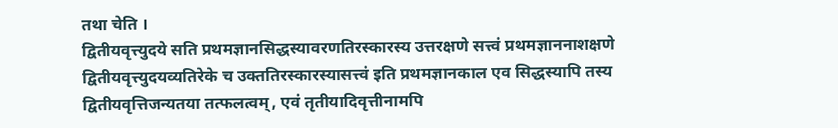तथा चेति ।
द्वितीयवृत्त्युदये सति प्रथमज्ञानसिद्धस्यावरणतिरस्कारस्य उत्तरक्षणे सत्त्वं प्रथमज्ञाननाशक्षणे द्वितीयवृत्त्युदयव्यतिरेके च उक्ततिरस्कारस्यासत्त्वं इति प्रथमज्ञानकाल एव सिद्धस्यापि तस्य द्वितीयवृत्तिजन्यतया तत्फलत्वम्, एवं तृतीयादिवृत्तीनामपि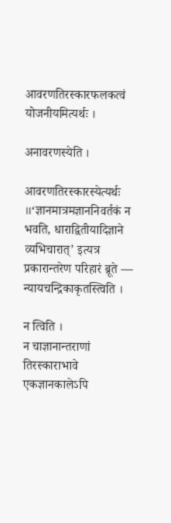आवरणतिरस्कारफलकत्वं योजनीयमित्यर्थः ।

अनावरणस्येति ।

आवरणतिरस्कारस्येत्यर्थः ॥‘ज्ञानमात्रमज्ञाननिवर्तकं न भवति, धाराद्वितीयादिज्ञाने व्यभिचारात्’ इत्यत्र प्रकारान्तरेण परिहारं ब्रूते —
न्यायचन्द्रिकाकृतस्त्विति ।

न त्विति ।
न चाज्ञानान्तराणां तिरस्काराभावे एकज्ञानकालेऽपि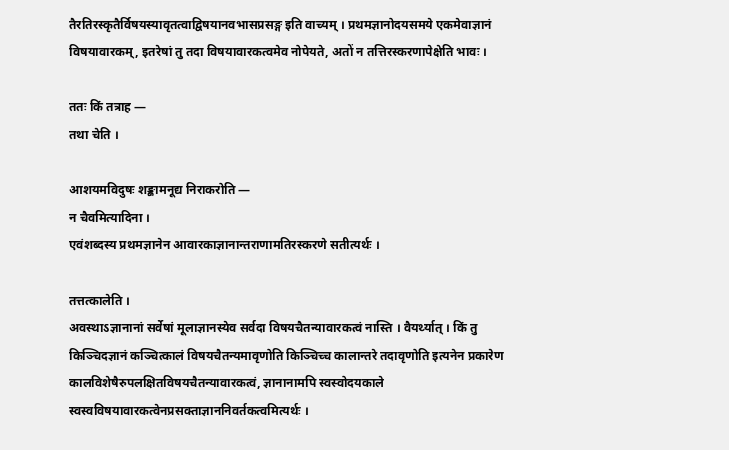तैरतिरस्कृतैर्विषयस्यावृतत्वाद्विषयानवभासप्रसङ्ग इति वाच्यम् । प्रथमज्ञानोदयसमये एकमेवाज्ञानं विषयावारकम्, इतरेषां तु तदा विषयावारकत्वमेव नोपेयते, अतों न तत्तिरस्करणापेक्षेति भावः ।

ततः किं तत्राह —
तथा चेति ।

आशयमविदुषः शङ्कामनूद्य निराकरोति —
न चैवमित्यादिना ।
एवंशब्दस्य प्रथमज्ञानेन आवारकाज्ञानान्तराणामतिरस्करणे सतीत्यर्थः ।

तत्तत्कालेति ।
अवस्थाऽज्ञानानां सर्वेषां मूलाज्ञानस्येव सर्वदा विषयचैतन्यावारकत्वं नास्ति । वैयर्थ्यात् । किं तु किञ्चिदज्ञानं कञ्चित्कालं विषयचैतन्यमावृणोति किञ्चिच्च कालान्तरे तदावृणोति इत्यनेन प्रकारेण कालविशेषैरुपलक्षितविषयचैतन्यावारकत्वं, ज्ञानानामपि स्वस्वोदयकाले स्वस्वविषयावारकत्वेनप्रसक्ताज्ञाननिवर्तकत्वमित्यर्थः ।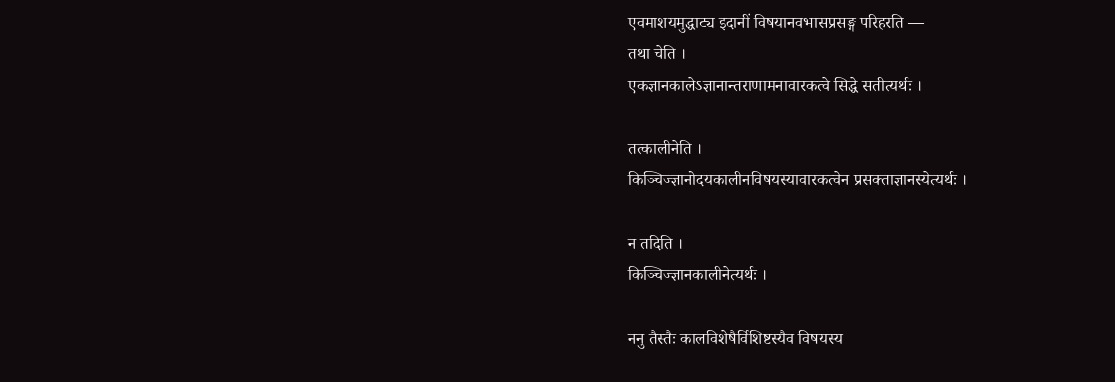एवमाशयमुद्धाट्य इदानीं विषयानवभासप्रसङ्ग परिहरति —
तथा चेति ।
एकज्ञानकालेऽज्ञानान्तराणामनावारकत्वे सिद्धे सतीत्यर्थः ।

तत्कालीनेति ।
किञ्चिज्ज्ञानोदयकालीनविषयस्यावारकत्वेन प्रसक्ताज्ञानस्येत्यर्थः ।

न तदिति ।
किञ्चिज्ज्ञानकालीनेत्यर्थः ।

ननु तैस्तैः कालविशेषैर्विशिष्टस्यैव विषयस्य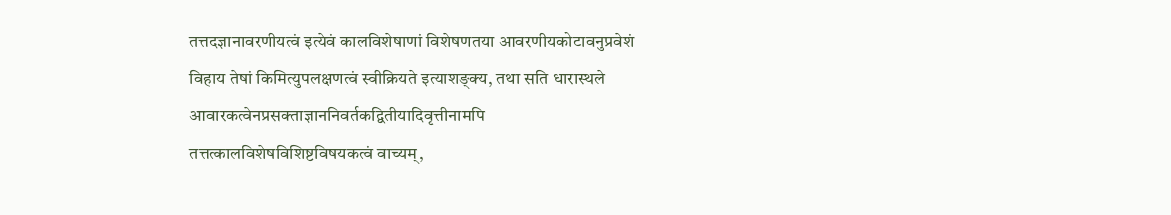तत्तदज्ञानावरणीयत्वं इत्येवं कालविशेषाणां विशेषणतया आवरणीयकोटावनुप्रवेशं विहाय तेषां किमित्युपलक्षणत्वं स्वीक्रियते इत्याशङ्क्य, तथा सति धारास्थले आवारकत्वेनप्रसक्ताज्ञाननिवर्तकद्वितीयादिवृत्तीनामपि तत्तत्कालविशेषविशिष्टविषयकत्वं वाच्यम्,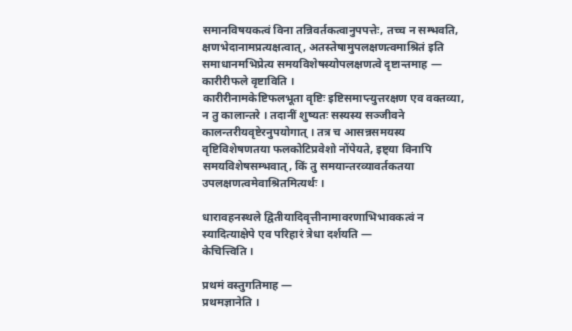समानविषयकत्वं विना तन्निवर्तकत्वानुपपत्तेः, तच्च न सम्भवति, क्षणभेदानामप्रत्यक्षत्वात्, अतस्तेषामुपलक्षणत्वमाश्रितं इति समाधानमभिप्रेत्य समयविशेषस्योपलक्षणत्वे दृष्टान्तमाह —
कारीरीफले वृष्टाविति ।
कारीरीनामकेष्टिफलभूता वृष्टिः इष्टिसमाप्त्युत्तरक्षण एव वक्तव्या, न तु कालान्तरे । तदानीं शुष्यतः सस्यस्य सञ्जीवने कालन्तरीयवृष्टेरनुपयोगात् । तत्र च आसन्नसमयस्य वृष्टिविशेषणतया फलकोटिप्रवेशो नोंपेयते, इष्ट्या विनापि समयविशेषसम्भवात्, किं तु समयान्तरव्यावर्तकतया उपलक्षणत्वमेवाश्रितमित्यर्थः ।

धारावहनस्थले द्वितीयादिवृत्तीनामावरणाभिभावकत्वं न स्यादित्याक्षेपे एव परिहारं त्रेधा दर्शयति —
केचित्त्विति ।

प्रथमं वस्तुगतिमाह —
प्रथमज्ञानेति ।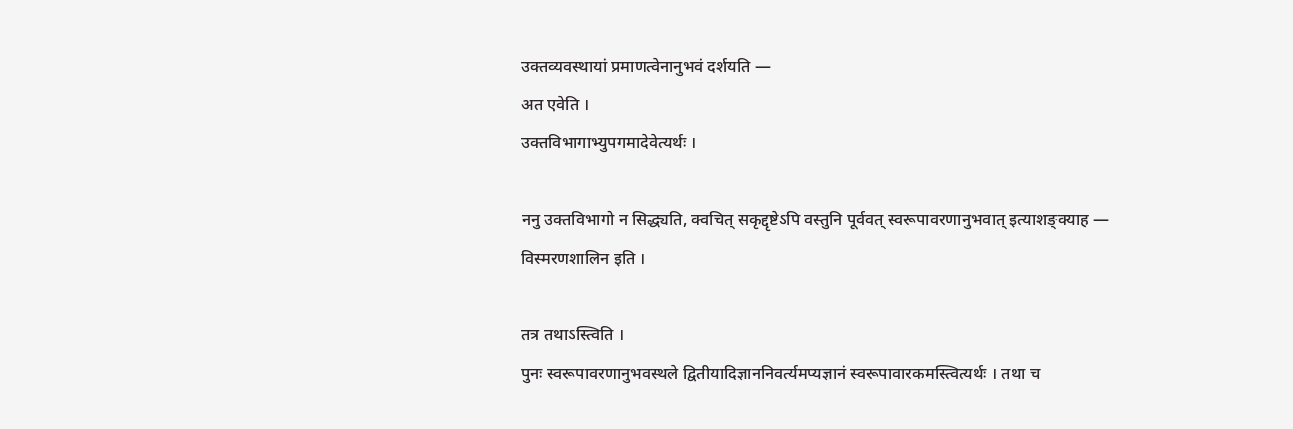उक्तव्यवस्थायां प्रमाणत्वेनानुभवं दर्शयति —
अत एवेति ।
उक्तविभागाभ्युपगमादेवेत्यर्थः ।

ननु उक्तविभागो न सिद्ध्यति, क्वचित् सकृद्दृष्टेऽपि वस्तुनि पूर्ववत् स्वरूपावरणानुभवात् इत्याशङ्क्याह —
विस्मरणशालिन इति ।

तत्र तथाऽस्त्विति ।
पुनः स्वरूपावरणानुभवस्थले द्वितीयादिज्ञाननिवर्त्यमप्यज्ञानं स्वरूपावारकमस्त्वित्यर्थः । तथा च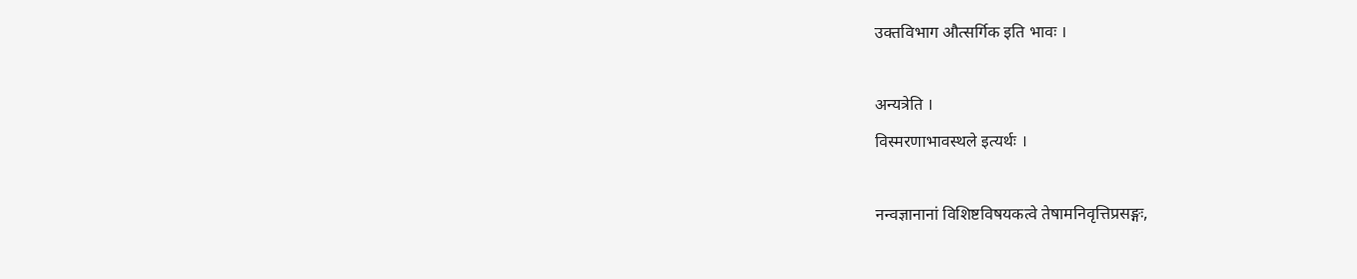उक्तविभाग औत्सर्गिक इति भावः ।

अन्यत्रेति ।
विस्मरणाभावस्थले इत्यर्थः ।

नन्वज्ञानानां विशिष्टविषयकत्वे तेषामनिवृत्तिप्रसङ्गः,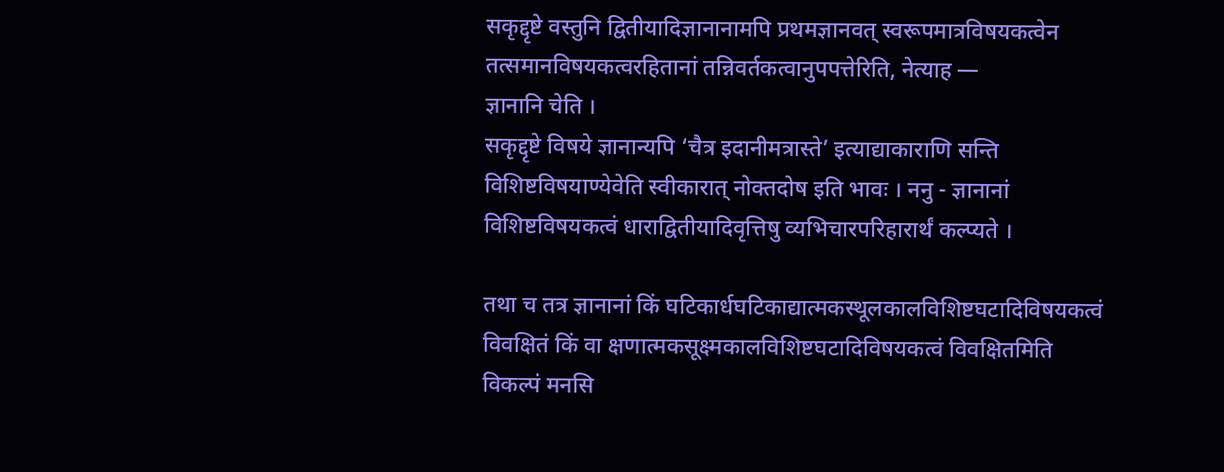सकृद्दृष्टे वस्तुनि द्वितीयादिज्ञानानामपि प्रथमज्ञानवत् स्वरूपमात्रविषयकत्वेन तत्समानविषयकत्वरहितानां तन्निवर्तकत्वानुपपत्तेरिति, नेत्याह —
ज्ञानानि चेति ।
सकृद्दृष्टे विषये ज्ञानान्यपि ‘चैत्र इदानीमत्रास्ते’ इत्याद्याकाराणि सन्ति विशिष्टविषयाण्येवेति स्वीकारात् नोक्तदोष इति भावः । ननु - ज्ञानानां विशिष्टविषयकत्वं धाराद्वितीयादिवृत्तिषु व्यभिचारपरिहारार्थं कल्प्यते ।

तथा च तत्र ज्ञानानां किं घटिकार्धघटिकाद्यात्मकस्थूलकालविशिष्टघटादिविषयकत्वं विवक्षितं किं वा क्षणात्मकसूक्ष्मकालविशिष्टघटादिविषयकत्वं विवक्षितमिति विकल्पं मनसि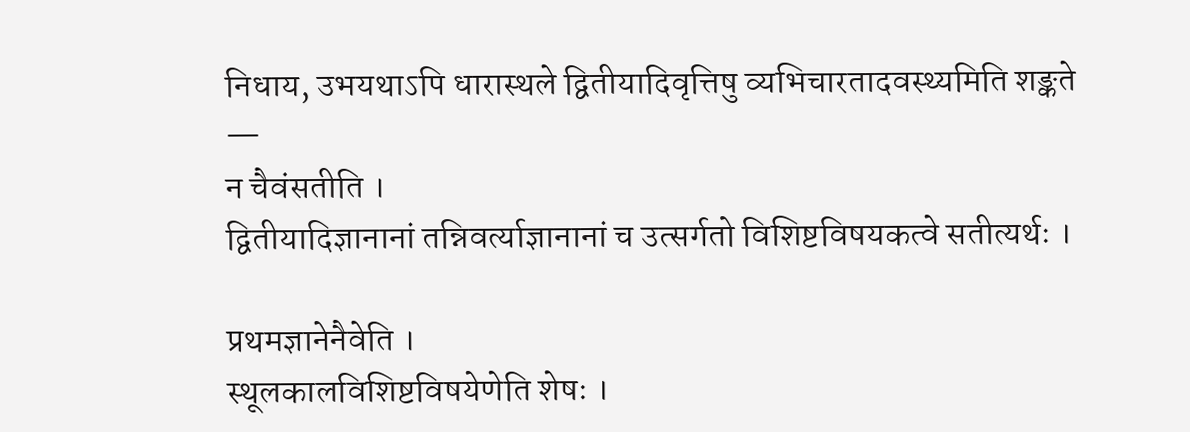निधाय, उभयथाऽपि धारास्थले द्वितीयादिवृत्तिषु व्यभिचारतादवस्थ्यमिति शङ्कते —
न चैवंसतीति ।
द्वितीयादिज्ञानानां तन्निवर्त्याज्ञानानां च उत्सर्गतो विशिष्टविषयकत्वे सतीत्यर्थः ।

प्रथमज्ञानेनैवेति ।
स्थूलकालविशिष्टविषयेणेति शेषः ।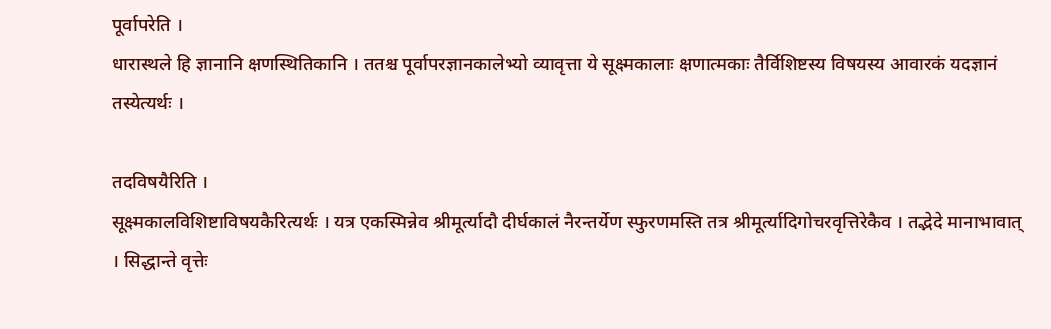पूर्वापरेति ।
धारास्थले हि ज्ञानानि क्षणस्थितिकानि । ततश्च पूर्वापरज्ञानकालेभ्यो व्यावृत्ता ये सूक्ष्मकालाः क्षणात्मकाः तैर्विशिष्टस्य विषयस्य आवारकं यदज्ञानं तस्येत्यर्थः ।

तदविषयैरिति ।
सूक्ष्मकालविशिष्टाविषयकैरित्यर्थः । यत्र एकस्मिन्नेव श्रीमूर्त्यादौ दीर्घकालं नैरन्तर्येण स्फुरणमस्ति तत्र श्रीमूर्त्यादिगोचरवृत्तिरेकैव । तद्भेदे मानाभावात् । सिद्धान्ते वृत्तेः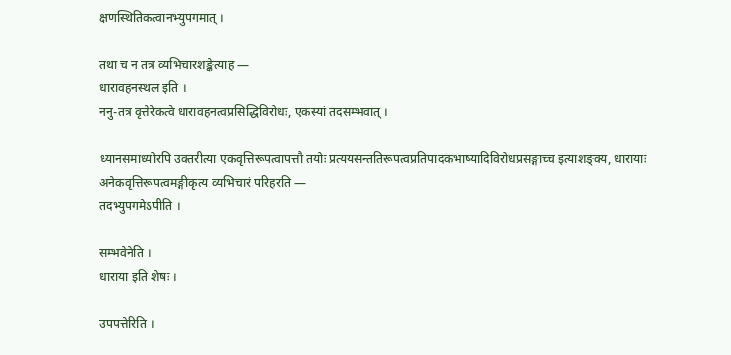क्षणस्थितिकत्वानभ्युपगमात् ।

तथा च न तत्र व्यभिचारशङ्केत्याह —
धारावहनस्थल इति ।
ननु-तत्र वृत्तेरेकत्वे धारावहनत्वप्रसिद्धिविरोधः, एकस्यां तदसम्भवात् ।

ध्यानसमाध्योरपि उक्तरीत्या एकवृत्तिरूपत्वापत्तौ तयोः प्रत्ययसन्ततिरूपत्वप्रतिपादकभाष्यादिविरोधप्रसङ्गाच्च इत्याशङ्क्य, धारायाः अनेकवृत्तिरूपत्वमङ्गीकृत्य व्यभिचारं परिहरति —
तदभ्युपगमेऽपीति ।

सम्भवेनेति ।
धाराया इति शेषः ।

उपपत्तेरिति ।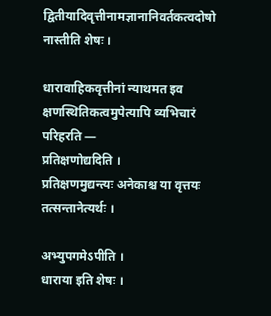द्वितीयादिवृत्तीनामज्ञानानिवर्तकत्वदोषो नास्तीति शेषः ।

धारावाहिकवृत्तीनां न्याथमत इव क्षणस्थितिकत्वमुपेत्यापि व्यभिचारं परिहरति —
प्रतिक्षणोद्यदिति ।
प्रतिक्षणमुद्यन्त्यः अनेकाश्च या वृत्तयः तत्सन्तानेत्यर्थः ।

अभ्युपगमेऽपीति ।
धाराया इति शेषः ।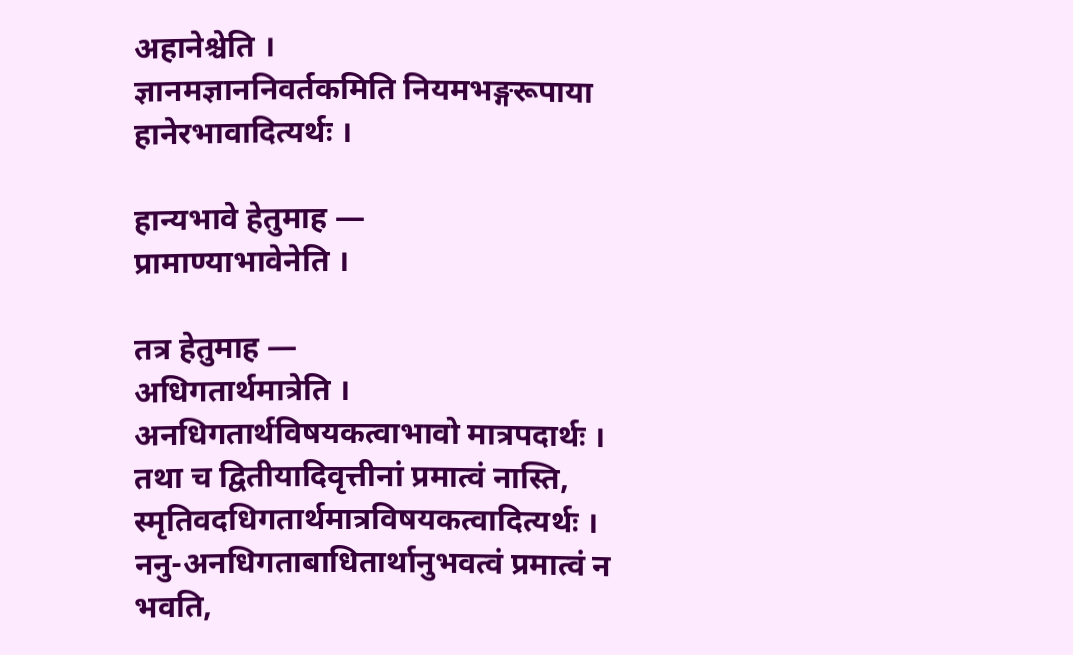अहानेश्चेति ।
ज्ञानमज्ञाननिवर्तकमिति नियमभङ्गरूपाया हानेरभावादित्यर्थः ।

हान्यभावे हेतुमाह —
प्रामाण्याभावेनेति ।

तत्र हेतुमाह —
अधिगतार्थमात्रेति ।
अनधिगतार्थविषयकत्वाभावो मात्रपदार्थः । तथा च द्वितीयादिवृत्तीनां प्रमात्वं नास्ति, स्मृतिवदधिगतार्थमात्रविषयकत्वादित्यर्थः । ननु-अनधिगताबाधितार्थानुभवत्वं प्रमात्वं न भवति,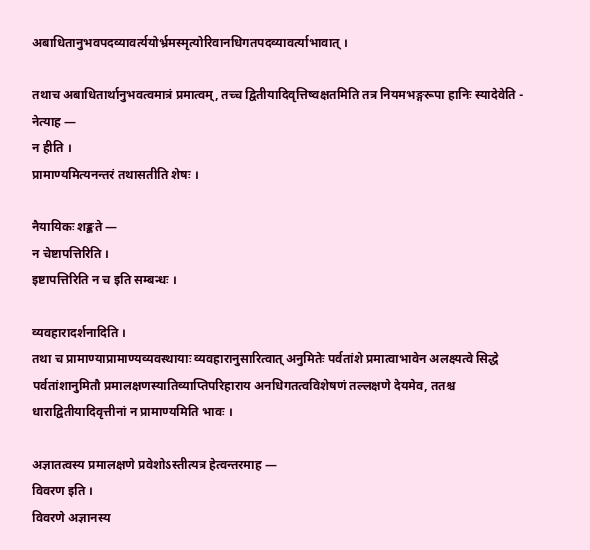अबाधितानुभवपदव्यावर्त्ययोर्भ्रमस्मृत्योरिवानधिगतपदव्यावर्त्याभावात् ।

तथाच अबाधितार्थानुभवत्वमात्रं प्रमात्वम्, तच्च द्वितीयादिवृत्तिष्वक्षतमिति तत्र नियमभङ्गरूपा हानिः स्यादेवेति - नेत्याह —
न हीति ।
प्रामाण्यमित्यनन्तरं तथासतीति शेषः ।

नैयायिकः शङ्कते —
न चेष्टापत्तिरिति ।
इष्टापत्तिरिति न च इति सम्बन्धः ।

व्यवहारादर्शनादिति ।
तथा च प्रामाण्याप्रामाण्यव्यवस्थायाः व्यवहारानुसारित्वात् अनुमितेः पर्वतांशे प्रमात्वाभावेन अलक्ष्यत्वे सिद्धे पर्वतांशानुमितौ प्रमालक्षणस्यातिव्याप्तिपरिहाराय अनधिगतत्वविशेषणं तल्लक्षणे देयमेव, ततश्च धाराद्वितीयादिवृत्तीनां न प्रामाण्यमिति भावः ।

अज्ञातत्वस्य प्रमालक्षणे प्रवेशोऽस्तीत्यत्र हेत्वन्तरमाह —
विवरण इति ।
विवरणे अज्ञानस्य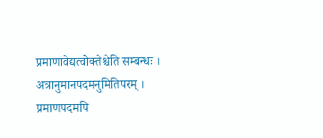प्रमाणावेद्यत्वोक्तेश्चेति सम्बन्धः । अत्रानुमानपदमनुमितिपरम् । प्रमाणपदमपि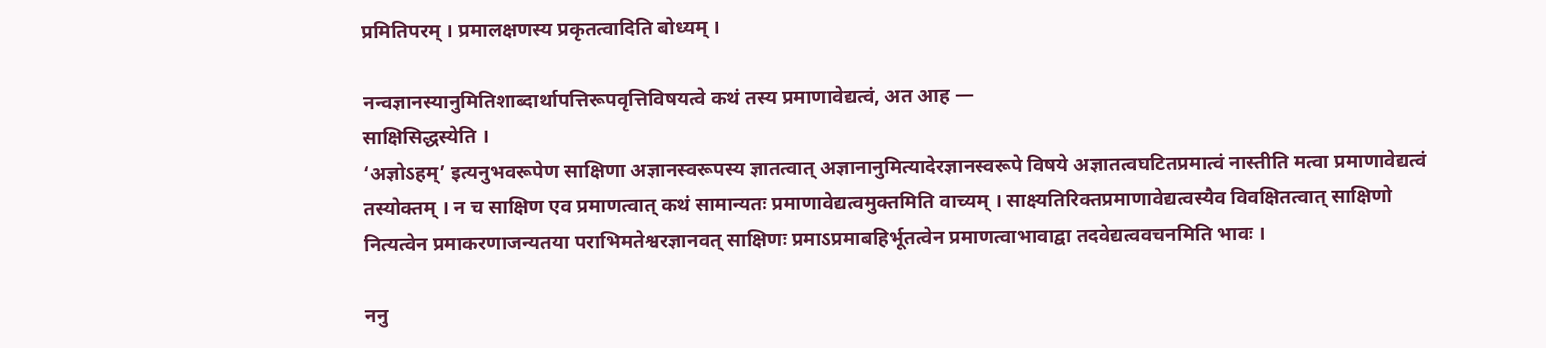प्रमितिपरम् । प्रमालक्षणस्य प्रकृतत्वादिति बोध्यम् ।

नन्वज्ञानस्यानुमितिशाब्दार्थापत्तिरूपवृत्तिविषयत्वे कथं तस्य प्रमाणावेद्यत्वं, अत आह —
साक्षिसिद्धस्येति ।
‘अज्ञोऽहम्’ इत्यनुभवरूपेण साक्षिणा अज्ञानस्वरूपस्य ज्ञातत्वात् अज्ञानानुमित्यादेरज्ञानस्वरूपे विषये अज्ञातत्वघटितप्रमात्वं नास्तीति मत्वा प्रमाणावेद्यत्वं तस्योक्तम् । न च साक्षिण एव प्रमाणत्वात् कथं सामान्यतः प्रमाणावेद्यत्वमुक्तमिति वाच्यम् । साक्ष्यतिरिक्तप्रमाणावेद्यत्वस्यैव विवक्षितत्वात् साक्षिणो नित्यत्वेन प्रमाकरणाजन्यतया पराभिमतेश्वरज्ञानवत् साक्षिणः प्रमाऽप्रमाबहिर्भूतत्वेन प्रमाणत्वाभावाद्वा तदवेद्यत्ववचनमिति भावः ।

ननु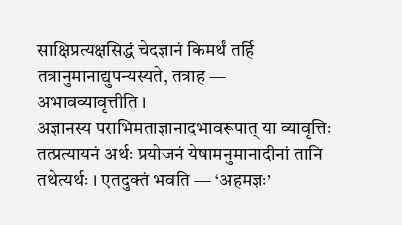साक्षिप्रत्यक्षसिद्धं चेदज्ञानं किमर्थं तर्हि तत्रानुमानाद्युपन्यस्यते, तत्राह —
अभावव्यावृत्तीति ।
अज्ञानस्य पराभिमताज्ञानादभावरूपात् या व्यावृत्तिः तत्प्रत्यायनं अर्थः प्रयोजनं येषामनुमानादीनां तानि तथेत्यर्थः । एतदुक्तं भवति — ‘अहमज्ञः’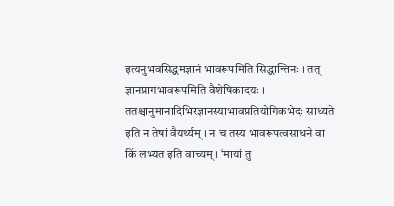इत्यनुभवसिद्धमज्ञानं भावरूपमिति सिद्धान्तिनः । तत् ज्ञानप्रागभावरूपमिति वैशेषिकादयः । ततश्चानुमानादिभिरज्ञानस्याभावप्रतियोगिकभेदः साध्यते इति न तेषां वैयर्थ्यम् । न च तस्य भावरूपत्वसाधने वा किं लभ्यत इति वाच्यम् । ‘मायां तु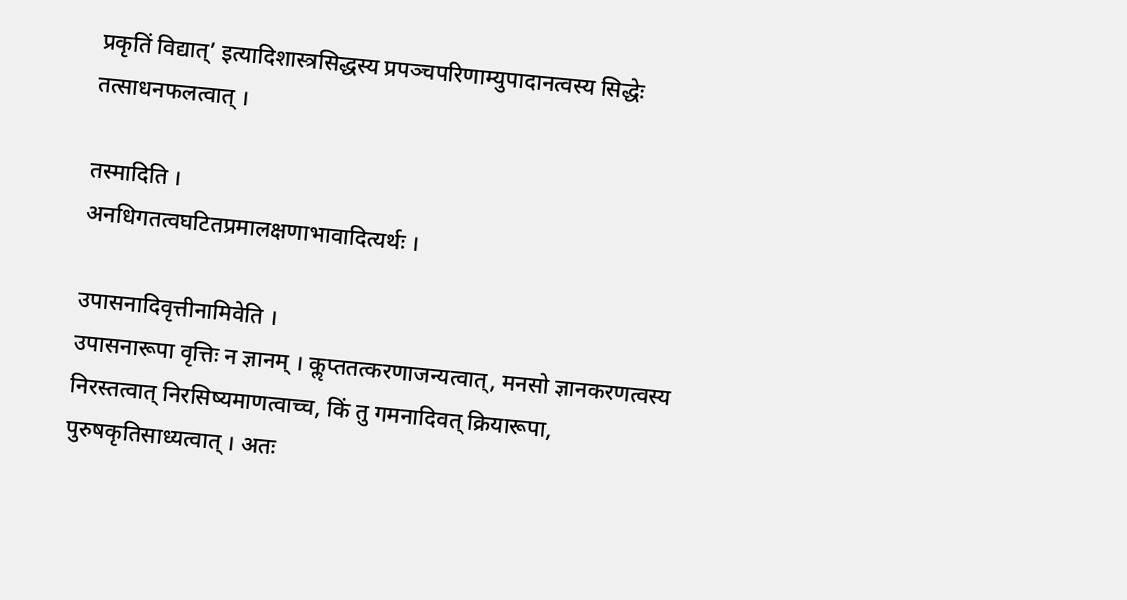प्रकृतिं विद्यात्’ इत्यादिशास्त्रसिद्धस्य प्रपञ्चपरिणाम्युपादानत्वस्य सिद्धेः तत्साधनफलत्वात् ।

तस्मादिति ।
अनधिगतत्वघटितप्रमालक्षणाभावादित्यर्थः ।

उपासनादिवृत्तीनामिवेति ।
उपासनारूपा वृत्तिः न ज्ञानम् । कॢप्ततत्करणाजन्यत्वात्, मनसो ज्ञानकरणत्वस्य निरस्तत्वात् निरसिष्यमाणत्वाच्च, किं तु गमनादिवत् क्रियारूपा, पुरुषकृतिसाध्यत्वात् । अतः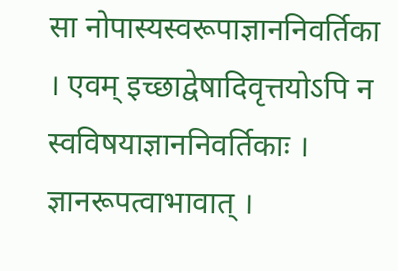सा नोपास्यस्वरूपाज्ञाननिवर्तिका । एवम् इच्छाद्वेषादिवृत्तयोऽपि न स्वविषयाज्ञाननिवर्तिकाः । ज्ञानरूपत्वाभावात् ।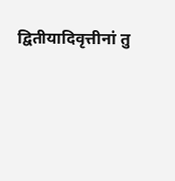द्वितीयादिवृत्तीनां तु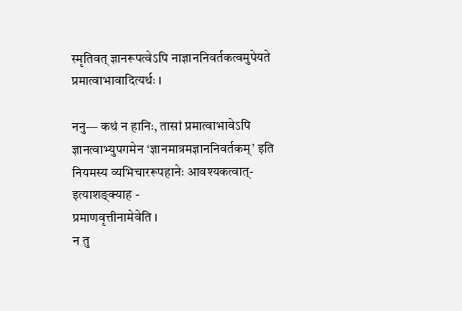स्मृतिवत् ज्ञानरूपत्वेऽपि नाज्ञाननिवर्तकत्वमुपेयते प्रमात्वाभावादित्यर्थः ।

ननु— कथं न हानिः, तासां प्रमात्वाभावेऽपि ज्ञानत्वाभ्युपगमेन ‘ज्ञानमात्रमज्ञाननिवर्तकम्’ इति नियमस्य व्यभिचाररूपहानेः आवश्यकत्वात्-इत्याशङ्क्याह -
प्रमाणवृत्तीनामेवेति ।
न तु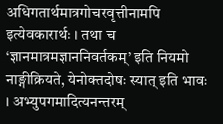अधिगतार्थमात्रगोचरवृत्तीनामपि इत्येवकारार्थः । तथा च ‘ज्ञानमात्रमज्ञाननिवर्तकम्’ इति नियमो नाङ्गीक्रियते, येनोक्तदोषः स्यात् इति भावः । अभ्युपगमादित्यनन्तरम्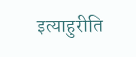इत्याहुरीति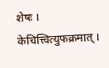शेषः । केचित्त्वित्युफक्रमात् ।